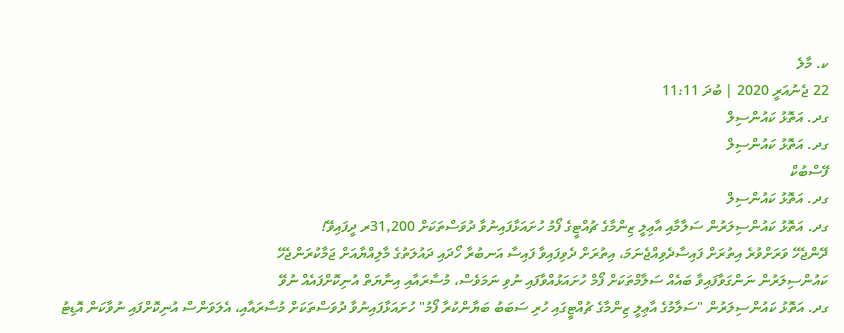ކ. މާލެ
22 ޖެނުއަރީ 2020 | ބުދަ 11:11
ގދ. އަތޮޅު ކައުންސިލް
ގދ. އަތޮޅު ކައުންސިލް
ފޭސްބުކް
ގދ. އަތޮޅު ކައުންސިލް
ގދ. އަތޮޅު ކައުންސިލަރުން ސަލާމާއި އާޢިލީ ޒިންމާގެ ޗުއްޓީގެ ފޯމު ހުށައަޅާފައިނުވާ ދުވަސްތަކަށް 31,200ރ ދީފައިވޭ!
ދޭންޖެހޭ ވަރަށްވުރެ އިތުރަށް ފައިސާދެވިއްޖެނަމަ، އިތުރަށް ދެވިފައިވާ ފައިސާ އަނބުރާ ހޯދައި ދައުލަތުގެ މާލިއްޔާއަށް ޖަމާކުރަންޖެހޭ
ކައުންސިލަރުން ނަންގަވާފައިވާ ބައެއް ސަލާމްތަކަށް ފޯމް ހުށައަޅުއްވާފައި ނުވި ނަމަވެސް، މުސާރައާއި އިނާޔަތް އުނިކޮށްފައެއް ނުވޭ
ގދ. އަތޮޅު ކައުންސިލަރުން "ސަލާމުގެ އާޢިލީ ޒިންމާގެ ޗުއްޓީގައި ހުރި ސަބަބު ބަޔާންކުރާ ފޯމު" ހުށައަޅާފައިނުވާ ދުވަސްތަކަށް މުސާރައާއި، އެލަވަންސް އުނިކޮށްފައި ނުވާކަން އޮޑިޓު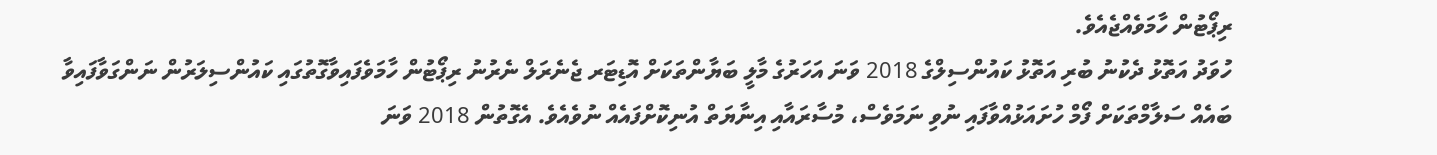ރިޕޯޓުން ހާމަވެއްޖެއެވެ.
ހުވަދު އަތޮޅު ދެކުނު ބުރި އަތޮޅު ކައުންސިލްގެ 2018 ވަނަ އަހަރުގެ މާލީ ބަޔާންތަކަށް އޮޑިޓަރ ޖެނެރަލް ނެރުނު ރިޕޯޓުން ހާމަވެފައިވާގޮތުގައި ކައުންސިލަރުން ނަންގަވާފައިވާ ބައެއް ސަލާމްތަކަށް ފޯމް ހުށައަޅުއްވާފައި ނުވި ނަމަވެސް، މުސާރައާއި އިނާޔަތް އުނިކޮށްފައެއް ނުވެއެވެ. އެގޮތުން 2018 ވަނަ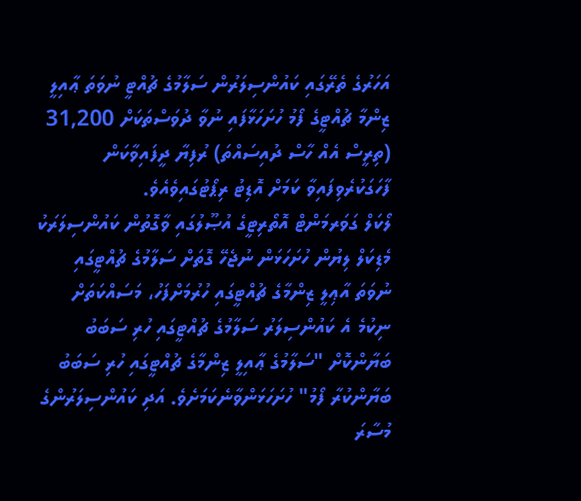އަހަރުގެ ތެރޭގައި ކައުންސިލަރުން ސަލާމުގެ ޗުއްޓީ ނުވަތަ ޢާއިލީ ޒިންމާ ޗުއްޓީގެ ފޯމު ހުށަހަޅާފައި ނުވާ ދުވަސްތަކަށް 31,200 (ތިރީސް އެއް ހާސް ދުއިސައްތަ) ރުފިޔާ ދީފައިވާކަން ފާހަގަކުރެވިފައިވާ ކަމަށް އޮޑިޓު ރިޕޯޓުގައިވެއެވެ.
ލޯކަލް ގަވަރމަންޓް އޮތޯރިޓީގެ އުޞޫލުގައި ވާގޮތުން ކައުންސިލަރަކު މެޑިކަލް ލިޔުން ހުށަހަޅަން ނުޖެހޭ ގޮތަށް ސަލާމުގެ ޗުއްޓީގައި ނުވަތަ އާޢިލީ ޒިންމާގެ ޗުއްޓީގައި ހުރުމަށްފަހު، މަސައްކަތަށް ނިކުމެ އެ ކައުންސިލަރު ސަލާމުގެ ޗުއްޓީގައި ހުރި ސަބަބު ބަޔާންކޮށް "ސަލާމުގެ ޢާއިލީ ޒިންމާގެ ޗުއްޓީގައި ހުރި ސަބަބު ބަޔާންކުރާ ފޯމު" ހުށަހަޅަންވާނެކަމަށެވެ. އަދި ކައުންސިލަރުންގެ މުސާރަ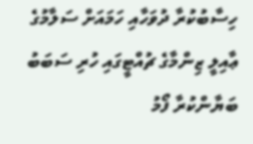ހިސާބުކުރާ ދުވަހާއި ހަމައަށް ސަލާމުގެ ޢާއިލީ ޒިންމާގެ ޗުއްޓީގައި ހުރި ސަބަބު ބަޔާންކުރާ ފޯމު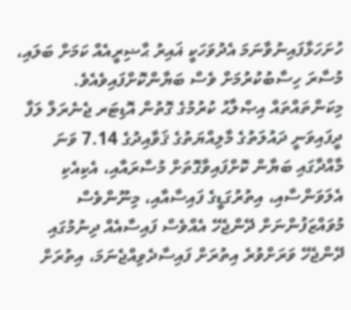ހުށަހަޅާފައިނުވާނަމަ އެދުވަހަކީ ޣައިރު ޙާޟިރީއެއް ކަމަށް ބަލައި، މުސާރަ ހިސާބުކުރުމަށް ވެސް ބަޔާންކޮށްފައިވެއެވެ.
މިކަންތައްތައް އިޞްލާޙު ކުރުމުގެ ގޮތުން އޮޑިޓަރ ޖެނެރަލް ލަފާ ދީފައިވަނީ ދައުލަތުގެ މާލިއްޔަތުގެ ޤަވާއިދުގެ 7.14 ވަނަ މާއްދާގައި ބަޔާން ކޮށްފައިވާގޮތަށް މުސާރައާއި، އެކިއެކި އެލަވަންސާއި، އިތުރުގަޑީގެ ފައިސާއާއި، މިނޫންވެސް މުވައްޒަފުންނަށް ދޭންޖެހޭ އެއްވެސް ފައިސާއެއް ދިނުމުގައި ދޭންޖެހޭ ވަރަށްވުރެ އިތުރަށް ފައިސާދެވިއްޖެނަމަ، އިތުރަށް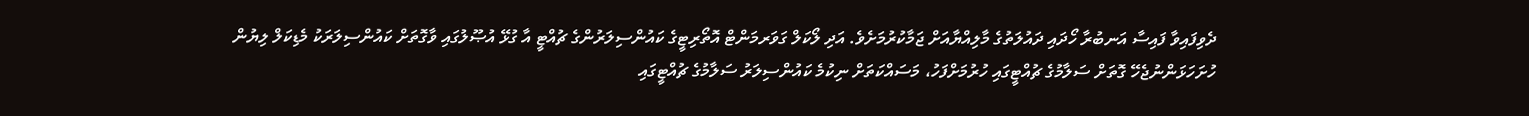ދެވިފައިވާ ފައިސާ އަނބުރާ ހޯދައި ދައުލަތުގެ މާލިއްޔާއަށް ޖަމާކުރުމަށެވެ. އަދި ލޯކަލް ގަވަރމަންޓް އޮތޯރިޓީގެ ކައުންސިލަރުންގެ ޗުއްޓީ އާ ގުޅޭ އުޞޫލުގައި ވާގޮތަށް ކައުންސިލަރަކު މެޑިކަލް ލިޔުން ހުށަހަޅަންނުޖެހޭ ގޮތަށް ސަލާމުގެ ޗުއްޓީގައި ހުރުމަށްފަހު، މަސައްކަތަށް ނިކުމެ ކައުންސިލަރު ސަލާމުގެ ޗުއްޓީގައި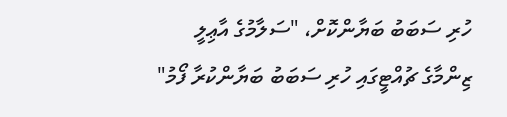ހުރި ސަބަބު ބަޔާންކޮށް، "ސަލާމުގެ އާޢިލީ ޒިންމާގެ ޗުއްޓީގައި ހުރި ސަބަބު ބަޔާންކުރާ ފޯމު"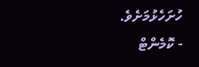ހުށަހެޅުމަށެވެ.
- ކޮމެންޓް